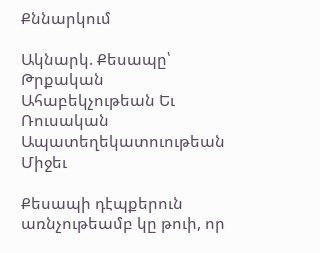Քննարկում

Ակնարկ. Քեսապը՝ Թրքական Ահաբեկչութեան Եւ Ռուսական Ապատեղեկատուութեան Միջեւ

Քեսապի դէպքերուն առնչութեամբ կը թուի, որ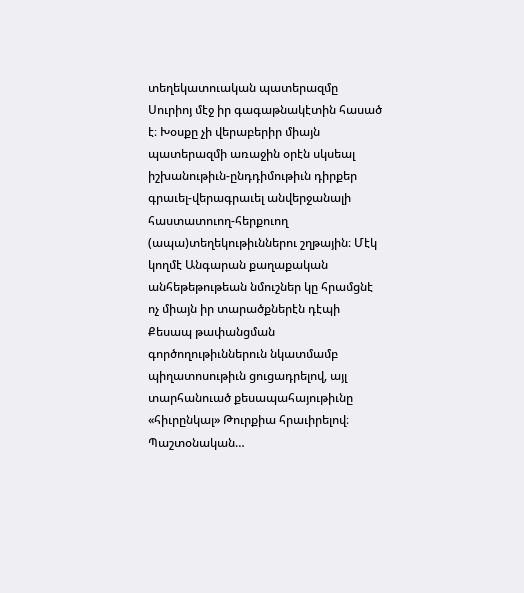տեղեկատուական պատերազմը Սուրիոյ մէջ իր գագաթնակէտին հասած է։ Խօսքը չի վերաբերիր միայն պատերազմի առաջին օրէն սկսեալ իշխանութիւն-ընդդիմութիւն դիրքեր գրաւել-վերագրաւել անվերջանալի հաստատուող-հերքուող (ապա)տեղեկութիւններու շղթային։ Մէկ կողմէ Անգարան քաղաքական անհեթեթութեան նմուշներ կը հրամցնէ ոչ միայն իր տարածքներէն դէպի Քեսապ թափանցման գործողութիւններուն նկատմամբ պիղատոսութիւն ցուցադրելով, այլ տարհանուած քեսապահայութիւնը «հիւրընկալ» Թուրքիա հրաւիրելով։ Պաշտօնական…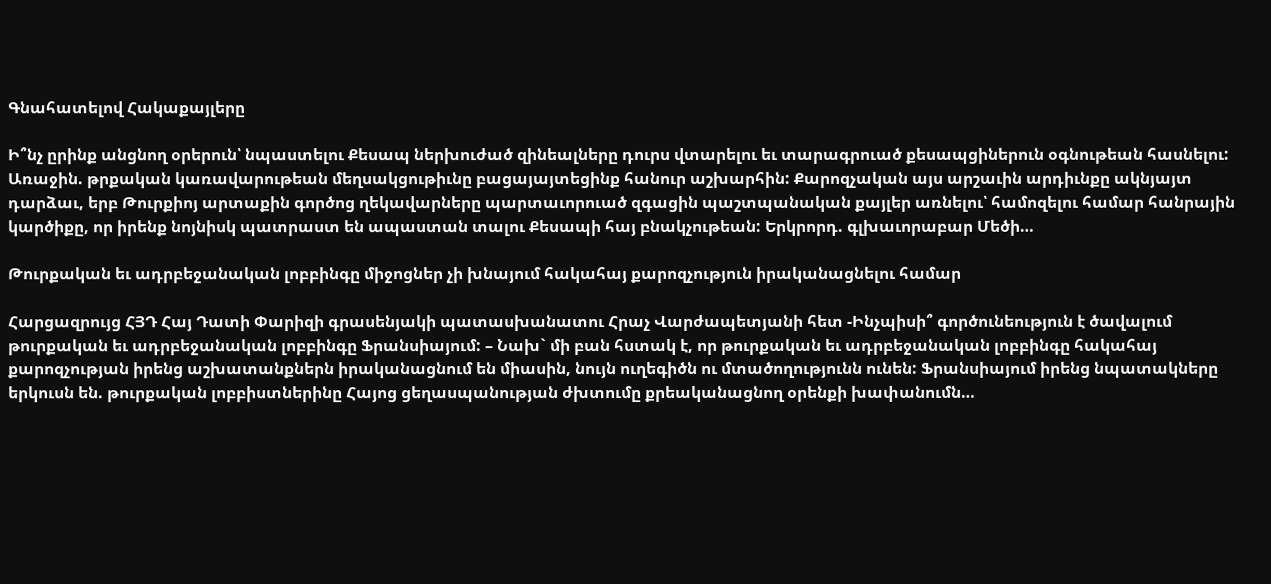Գնահատելով Հակաքայլերը

Ի՞նչ ըրինք անցնող օրերուն՝ նպաստելու Քեսապ ներխուժած զինեալները դուրս վտարելու եւ տարագրուած քեսապցիներուն օգնութեան հասնելու: Առաջին. թրքական կառավարութեան մեղսակցութիւնը բացայայտեցինք հանուր աշխարհին: Քարոզչական այս արշաւին արդիւնքը ակնյայտ դարձաւ, երբ Թուրքիոյ արտաքին գործոց ղեկավարները պարտաւորուած զգացին պաշտպանական քայլեր առնելու՝ համոզելու համար հանրային կարծիքը, որ իրենք նոյնիսկ պատրաստ են ապաստան տալու Քեսապի հայ բնակչութեան: Երկրորդ. գլխաւորաբար Մեծի…

Թուրքական եւ ադրբեջանական լոբբինգը միջոցներ չի խնայում հակահայ քարոզչություն իրականացնելու համար

Հարցազրույց ՀՅԴ Հայ Դատի Փարիզի գրասենյակի պատասխանատու Հրաչ Վարժապետյանի հետ -Ինչպիսի՞ գործունեություն է ծավալում թուրքական եւ ադրբեջանական լոբբինգը Ֆրանսիայում: – Նախ` մի բան հստակ է, որ թուրքական եւ ադրբեջանական լոբբինգը հակահայ քարոզչության իրենց աշխատանքներն իրականացնում են միասին, նույն ուղեգիծն ու մտածողությունն ունեն: Ֆրանսիայում իրենց նպատակները երկուսն են. թուրքական լոբբիստներինը Հայոց ցեղասպանության ժխտումը քրեականացնող օրենքի խափանումն…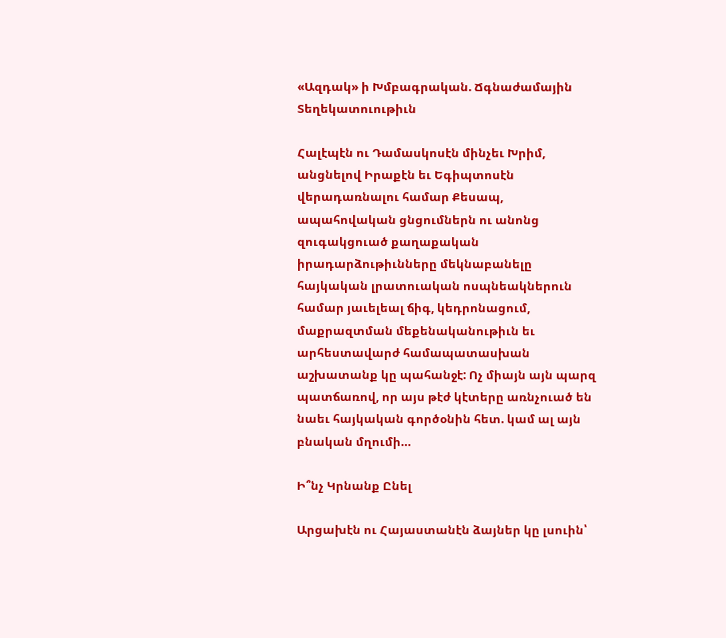«Ազդակ» ի Խմբագրական. Ճգնաժամային Տեղեկատուութիւն

Հալէպէն ու Դամասկոսէն մինչեւ Խրիմ, անցնելով Իրաքէն եւ Եգիպտոսէն վերադառնալու համար Քեսապ, ապահովական ցնցումներն ու անոնց զուգակցուած քաղաքական իրադարձութիւնները մեկնաբանելը հայկական լրատուական ոսպնեակներուն համար յաւելեալ ճիգ, կեդրոնացում, մաքրազտման մեքենականութիւն եւ արհեստավարժ համապատասխան աշխատանք կը պահանջէ: Ոչ միայն այն պարզ պատճառով, որ այս թէժ կէտերը առնչուած են նաեւ հայկական գործօնին հետ. կամ ալ այն բնական մղումի…

Ի՞նչ Կրնանք Ընել

Արցախէն ու Հայաստանէն ձայներ կը լսուին՝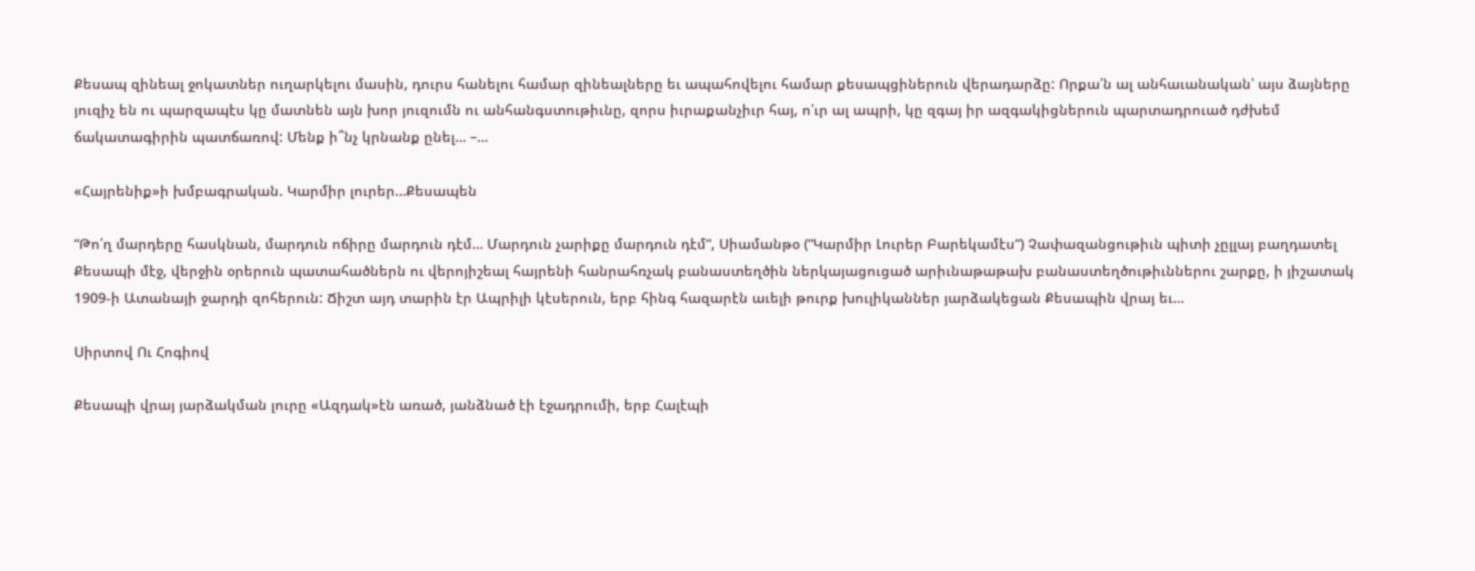Քեսապ զինեալ ջոկատներ ուղարկելու մասին, դուրս հանելու համար զինեալները եւ ապահովելու համար քեսապցիներուն վերադարձը: Որքա՛ն ալ անհաւանական՝ այս ձայները յուզիչ են ու պարզապէս կը մատնեն այն խոր յուզումն ու անհանգստութիւնը, զորս իւրաքանչիւր հայ, ո՛ւր ալ ապրի, կը զգայ իր ազգակիցներուն պարտադրուած դժխեմ ճակատագիրին պատճառով: Մենք ի՞նչ կրնանք ընել… –…

«Հայրենիք»ի խմբագրական. Կարմիր լուրեր…Քեսապեն

“Թո՛ղ մարդերը հասկնան, մարդուն ոճիրը մարդուն դէմ… Մարդուն չարիքը մարդուն դէմ“, Սիամանթօ (“Կարմիր Լուրեր Բարեկամէս“) Չափազանցութիւն պիտի չըլլայ բաղդատել Քեսապի մէջ, վերջին օրերուն պատահածներն ու վերոյիշեալ հայրենի հանրահռչակ բանաստեղծին ներկայացուցած արիւնաթաթախ բանաստեղծութիւններու շարքը, ի յիշատակ 1909-ի Ատանայի ջարդի զոհերուն: Ճիշտ այդ տարին էր Ապրիլի կէսերուն, երբ հինգ հազարէն աւելի թուրք խուլիկաններ յարձակեցան Քեսապին վրայ եւ…

Սիրտով Ու Հոգիով

Քեսապի վրայ յարձակման լուրը «Ազդակ»էն առած, յանձնած էի էջադրումի, երբ Հալէպի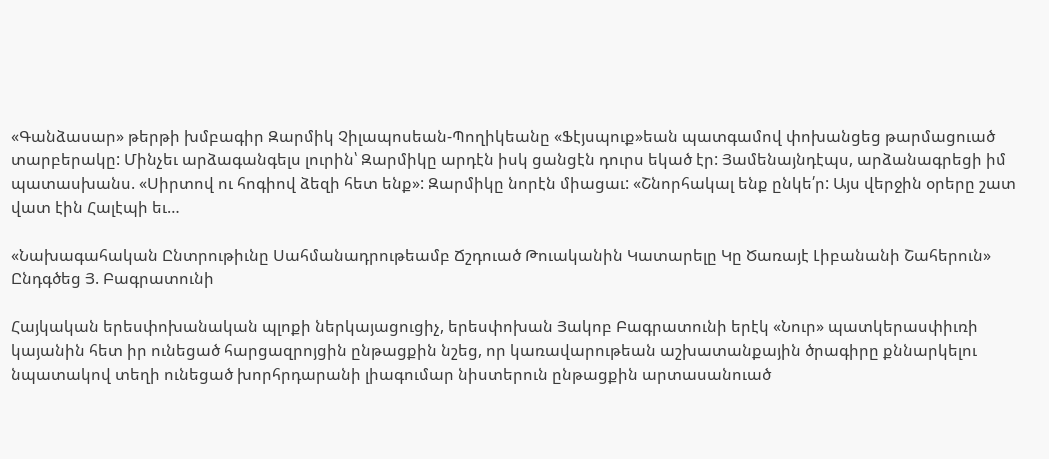«Գանձասար» թերթի խմբագիր Զարմիկ Չիլապոսեան-Պողիկեանը «Ֆէյսպուք»եան պատգամով փոխանցեց թարմացուած տարբերակը: Մինչեւ արձագանգելս լուրին՝ Զարմիկը արդէն իսկ ցանցէն դուրս եկած էր: Յամենայնդէպս, արձանագրեցի իմ պատասխանս. «Սիրտով ու հոգիով ձեզի հետ ենք»: Զարմիկը նորէն միացաւ: «Շնորհակալ ենք ընկե՛ր: Այս վերջին օրերը շատ վատ էին Հալէպի եւ…

«Նախագահական Ընտրութիւնը Սահմանադրութեամբ Ճշդուած Թուականին Կատարելը Կը Ծառայէ Լիբանանի Շահերուն» Ընդգծեց Յ. Բագրատունի

Հայկական երեսփոխանական պլոքի ներկայացուցիչ, երեսփոխան Յակոբ Բագրատունի երէկ «Նուր» պատկերասփիւռի կայանին հետ իր ունեցած հարցազրոյցին ընթացքին նշեց, որ կառավարութեան աշխատանքային ծրագիրը քննարկելու նպատակով տեղի ունեցած խորհրդարանի լիագումար նիստերուն ընթացքին արտասանուած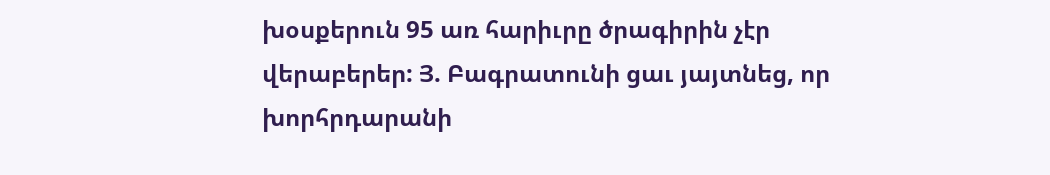խօսքերուն 95 առ հարիւրը ծրագիրին չէր վերաբերեր: Յ. Բագրատունի ցաւ յայտնեց, որ խորհրդարանի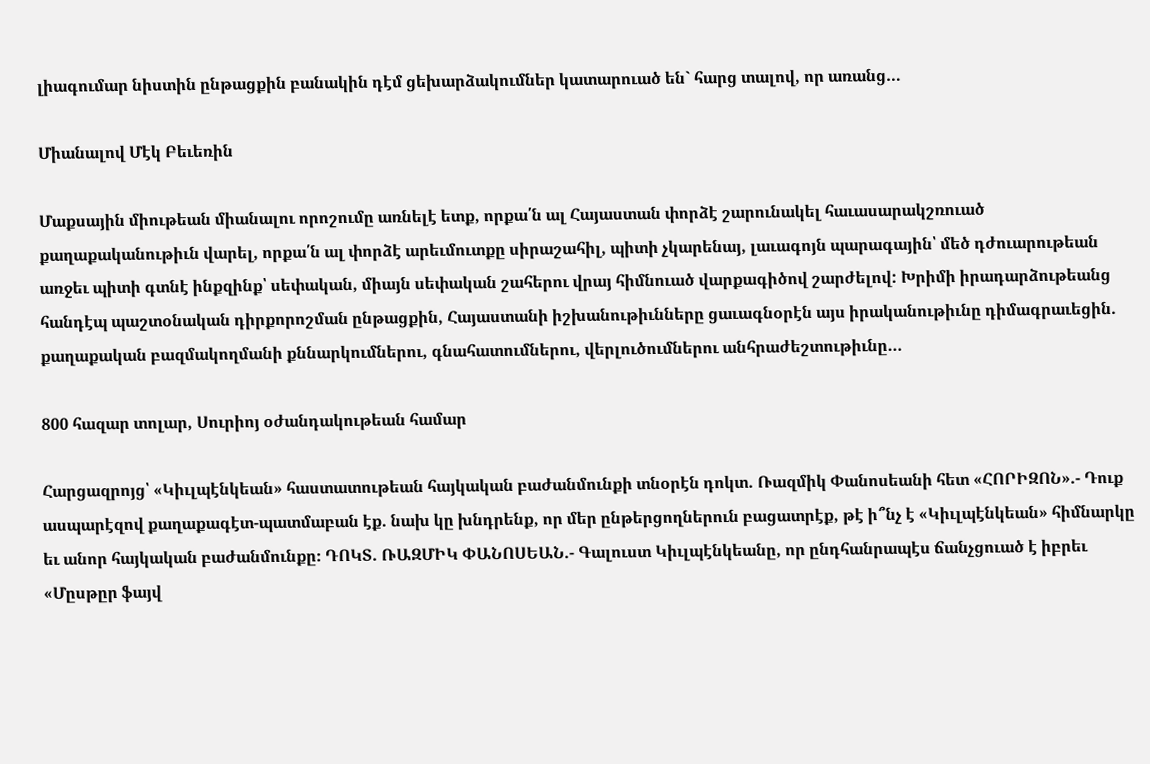լիագումար նիստին ընթացքին բանակին դէմ ցեխարձակումներ կատարուած են` հարց տալով, որ առանց…

Միանալով Մէկ Բեւեռին

Մաքսային միութեան միանալու որոշումը առնելէ ետք, որքա՛ն ալ Հայաստան փորձէ շարունակել հաւասարակշռուած քաղաքականութիւն վարել, որքա՛ն ալ փորձէ արեւմուտքը սիրաշահիլ, պիտի չկարենայ, լաւագոյն պարագային՝ մեծ դժուարութեան առջեւ պիտի գտնէ ինքզինք՝ սեփական, միայն սեփական շահերու վրայ հիմնուած վարքագիծով շարժելով: Խրիմի իրադարձութեանց հանդէպ պաշտօնական դիրքորոշման ընթացքին, Հայաստանի իշխանութիւնները ցաւագնօրէն այս իրականութիւնը դիմագրաւեցին. քաղաքական բազմակողմանի քննարկումներու, գնահատումներու, վերլուծումներու անհրաժեշտութիւնը…

800 հազար տոլար, Սուրիոյ օժանդակութեան համար

Հարցազրոյց՝ «Կիւլպէնկեան» հաստատութեան հայկական բաժանմունքի տնօրէն դոկտ. Ռազմիկ Փանոսեանի հետ «ՀՈՐԻԶՈՆ».- Դուք ասպարէզով քաղաքագէտ-պատմաբան էք. նախ կը խնդրենք, որ մեր ընթերցողներուն բացատրէք, թէ ի՞նչ է «Կիւլպէնկեան» հիմնարկը եւ անոր հայկական բաժանմունքը։ ԴՈԿՏ. ՌԱԶՄԻԿ ՓԱՆՈՍԵԱՆ.- Գալուստ Կիւլպէնկեանը, որ ընդհանրապէս ճանչցուած է իբրեւ «Մըսթըր ֆայվ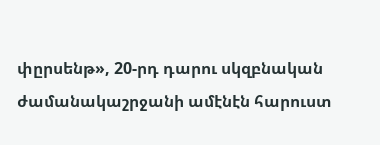փըրսենթ», 20-րդ դարու սկզբնական ժամանակաշրջանի ամէնէն հարուստ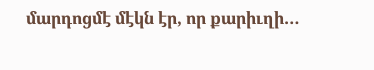մարդոցմէ մէկն էր, որ քարիւղի…